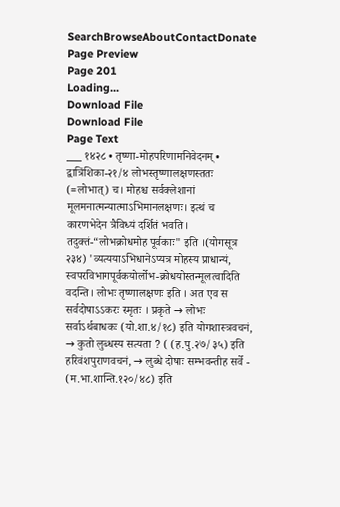SearchBrowseAboutContactDonate
Page Preview
Page 201
Loading...
Download File
Download File
Page Text
___ १४२८ • तृष्णा-मोहपरिणामनिवेदनम् • द्वात्रिंशिका-२१/४ लोभस्तृष्णालक्षणस्ततः (=लोभात्) च। मोहश्च सर्वक्लेशानां मूलमनात्मन्यात्माऽभिमानलक्षणः। इत्थं च कारणभेदेन त्रैविध्यं दर्शितं भवति। तदुक्तं-“लोभक्रोधमोह पूर्वकाः" इति ।(योगसूत्र २३४) 'व्यत्ययाऽभिधानेऽप्यत्र मोहस्य प्राधान्यं, स्वपरविभागपूर्वकयोर्लोभ-क्रोधयोस्तन्मूलत्वादिति वदन्ति। लोभः तृष्णालक्षणः इति । अत एव स सर्वदोषाऽऽकरः स्मृतः । प्रकृते → लोभः सर्वाऽर्थबाधकः (यो.शा.४/१८) इति योगशास्त्रवचनं, → कुतो लुब्धस्य सत्यता ? ( (ह.पु.२७/३५) इति हरिवंशपुराणवचनं, → लुब्धे दोषाः सम्भवन्तीह सर्वे - (म.भा.शान्ति.१२०/४८) इति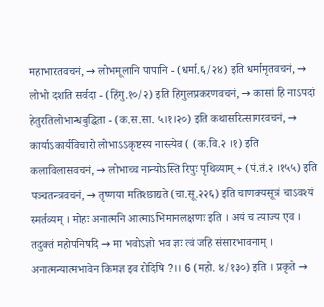महाभारतवचनं, → लोभमूलानि पापानि - (धर्मा.६/२४) इति धर्मामृतवचनं, → लोभो दशति सर्वदा - (हिंगु.१०/२) इति हिगुलप्रकरणवचनं, → कासां हि नाऽपदां हेतुरतिलोभान्धबुद्धिता - (क.स.सा. ५।१।२०) इति कथासरित्सागरवचनं, → कार्याऽकार्यविचारो लोभाऽऽकृष्टस्य नास्त्येव ( (क.वि.२ ।१) इति कलाविलासवचनं, → लोभाच्च नान्योऽस्ति रिपुः पृथिव्याम् + (पं.तं.२ ।१५५) इति पञ्चतन्त्रवचनं, → तृष्णया मतिश्छाद्यते (चा.सू.२२६) इति चाणक्यसूत्रं चाऽवश्यं स्मर्तव्यम् । मोहः अनात्मनि आत्माऽभिमानलक्षणः इति । अयं च त्याज्य एव । तदुक्तं महोपनिषदि → मा भवोऽज्ञो भव ज्ञः त्वं जहि संसारभावनाम् । अनात्मन्यात्मभावेन किमज्ञ इव रोदिषि ?।। 6 (महो. ४/१३०) इति । प्रकृते →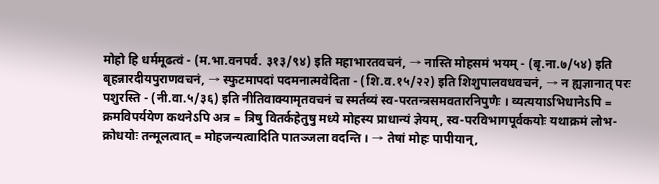मोहो हि धर्ममूढत्वं - (म.भा.वनपर्व. ३१३/९४) इति महाभारतवचनं, → नास्ति मोहसमं भयम् - (बृ.ना.७/५४) इति बृहन्नारदीयपुराणवचनं, → स्फुटमापदां पदमनात्मवेदिता - (शि.व.१५/२२) इति शिशुपालवधवचनं, → न ह्यज्ञानात् परः पशुरस्ति - (नी.वा.५/३६) इति नीतिवाक्यामृतवचनं च स्मर्तव्यं स्व-परतन्त्रसमवतारनिपुणैः । व्यत्ययाऽभिधानेऽपि = क्रमविपर्ययेण कथनेऽपि अत्र = त्रिषु वितर्कहेतुषु मध्ये मोहस्य प्राधान्यं ज्ञेयम्, स्व-परविभागपूर्वकयोः यथाक्रमं लोभ-क्रोधयोः तन्मूलत्वात् = मोहजन्यत्वादिति पातञ्जला वदन्ति । → तेषां मोहः पापीयान्,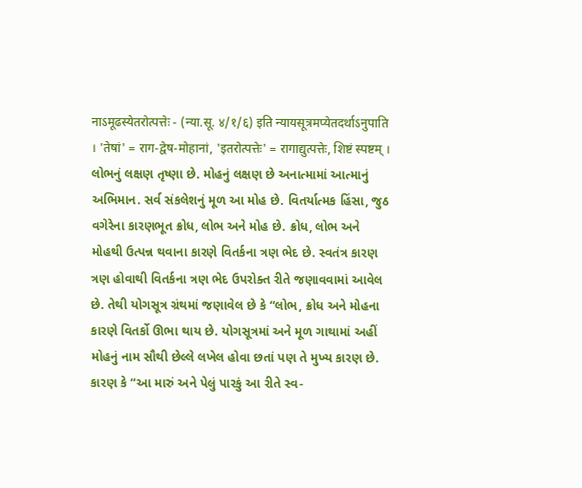नाऽमूढस्येतरोत्पत्तेः - (न्या.सू. ४/१/६) इति न्यायसूत्रमप्येतदर्थाऽनुपाति । 'तेषां' = राग-द्वेष-मोहानां, 'इतरोत्पत्तेः' = रागाद्युत्पत्तेः, शिष्टं स्पष्टम् । લોભનું લક્ષણ તૃષ્ણા છે. મોહનું લક્ષણ છે અનાત્મામાં આત્માનું અભિમાન. સર્વ સંકલેશનું મૂળ આ મોહ છે. વિતર્યાત્મક હિંસા, જુઠ વગેરેના કારણભૂત ક્રોધ, લોભ અને મોહ છે. ક્રોધ, લોભ અને મોહથી ઉત્પન્ન થવાના કારણે વિતર્કના ત્રણ ભેદ છે. સ્વતંત્ર કારણ ત્રણ હોવાથી વિતર્કના ત્રણ ભેદ ઉપરોક્ત રીતે જણાવવામાં આવેલ છે. તેથી યોગસૂત્ર ગ્રંથમાં જણાવેલ છે કે “લોભ, ક્રોધ અને મોહના કારણે વિતર્કો ઊભા થાય છે. યોગસૂત્રમાં અને મૂળ ગાથામાં અહીં મોહનું નામ સૌથી છેલ્લે લખેલ હોવા છતાં પણ તે મુખ્ય કારણ છે. કારણ કે “આ મારું અને પેલું પારકું આ રીતે સ્વ-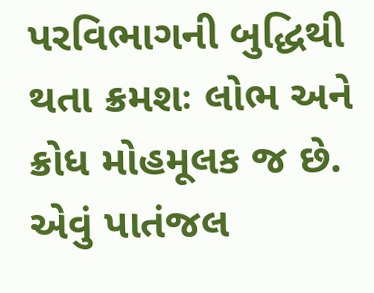પરવિભાગની બુદ્ધિથી થતા ક્રમશઃ લોભ અને ક્રોધ મોહમૂલક જ છે. એવું પાતંજલ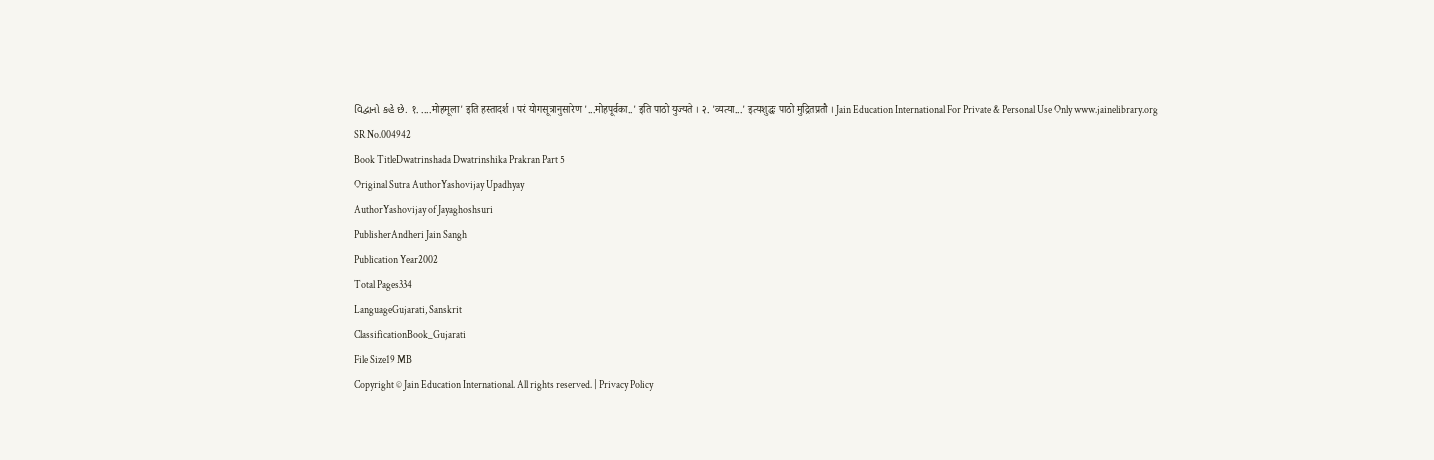વિદ્વાનો કહે છે. १. ....मोहमूला' इति हस्तादर्श । परं योगसूत्रानुसारेण '...मोहपूर्वका..' इति पाठो युज्यते । २. 'व्यत्या...' इत्यशुद्धः पाठो मुद्रितप्रतौ । Jain Education International For Private & Personal Use Only www.jainelibrary.org
SR No.004942
Book TitleDwatrinshada Dwatrinshika Prakran Part 5
Original Sutra AuthorYashovijay Upadhyay
AuthorYashovijay of Jayaghoshsuri
PublisherAndheri Jain Sangh
Publication Year2002
Total Pages334
LanguageGujarati, Sanskrit
ClassificationBook_Gujarati
File Size19 MB
Copyright © Jain Education International. All rights reserved. | Privacy Policy